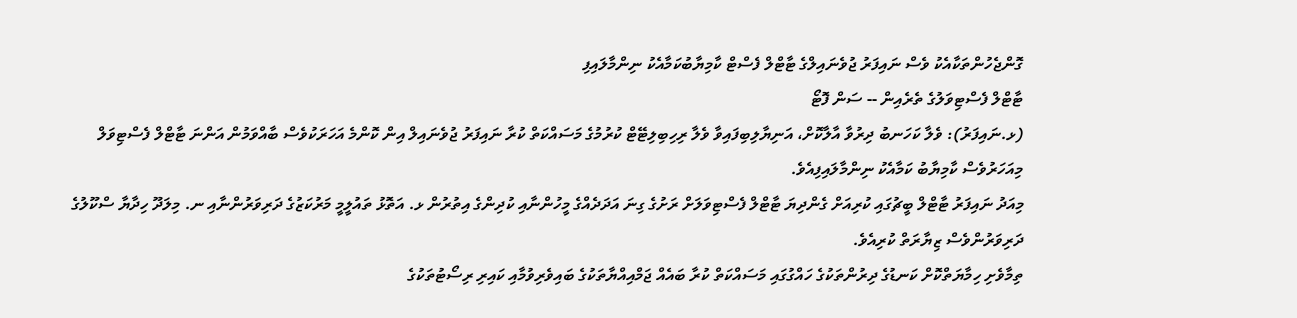ގޮންޖެހުންތަކާއެކު ވެސް ނައިފަރު ޖުވެނައިލްގެ ޓާޓްލް ފެސްޓް ކާމިޔާބުކަމާއެކު ނިންމާލައިފި
ޓާޓްލް ފެސްޓިވަލުގެ ތެރެއިން -- ސަން ފޮޓޯ
(ޅ.ނައިފަރު): ވެލާ ކަހަނބު ދިރުވާ އާލާކޮށް، އަނިޔާލިބިފައިވާ ވެލާ ރިހިބިލިޓޭޓް ކުރުމުގެ މަސައްކަތް ކުރާ ނައިފަރު ޖުވެނައިލް އިން ކޮންމެ އަހަރަކުވެސް ބާއްވަމުން އަންނަ ޓާޓްލް ފެސްޓިވަލް މިއަހަރުވެސް ކާމިޔާބު ކަމާއެކު ނިންމާލައިފިއެވެ.
މިއަދު ނައިފަރު ޓާޓްލް ބީޗުގައި ކުރިއަށް ގެންދިޔަ ޓާޓްލް ފެސްޓިވަލަށް ރަށުގެ ގިނަ އަދަދެއްގެ މީހުންނާއި ކުދިންގެ އިތުރުން ޅ. އަތޮޅު ތައުލީމީ މަރުކަޒުގެ ދަރިވަރުންނާއި ނ. މިލަދޫ ހިދާޔާ ސްކޫލުގެ ދަރިވަރުންވެސް ޒިޔާރަތް ކުރިއެވެ.
ތިމާވެށި ހިމާޔަތްކޮށް ކަނޑުގެ ދިރުންތަކުގެ ހައްގުގައި މަސައްކަތް ކުރާ ބައެއް ޖަމްއިއްޔާތަކުގެ ބައިވެރިވުމާއި ކައިރި ރިސޯޓުތަކުގެ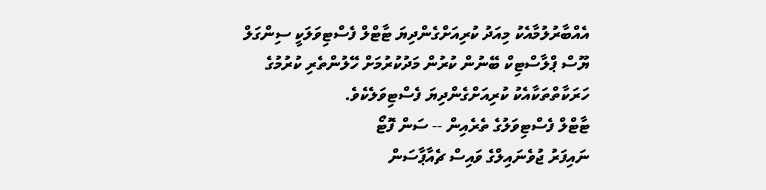އެއްބާރުލުމާއެކު މިއަދު ކުރިއަށްގެންދިޔަ ޓާޓްލް ފެސްޓިވަލަކީ ސިންގަލް ޔޫސް ޕްލާސްޓިކް ބޭނުން ކުރުން މަދުކުރުމަށް ހޭލުންތެރި ކުރުމުގެ ހަރަކާތްތަކާއެކު ކުރިއަށްގެންދިޔަ ފެސްޓިވަލެކެވެ.
ޓާޓްލް ފެސްޓިވަލުގެ ތެރެއިން -- ސަން ފޮޓޯ
ނައިފަރު ޖުވެނައިލްގެ ވައިސް ޗެއާޕާސަން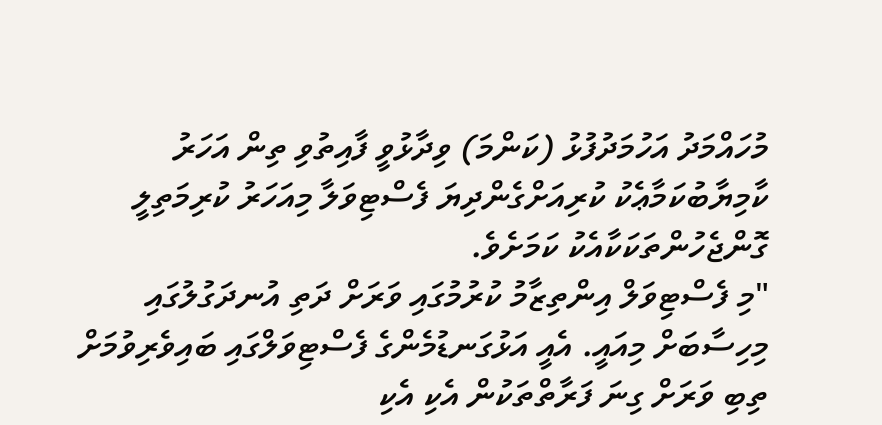މުހައްމަދު އަހުމަދުފުޅު (ކަންމަ) ވިދާޅުވީ ފާއިތުވި ތިން އަހަރު ކާމިޔާބުކަމާޢެކު ކުރިއަށްގެންދިޔަ ފެސްޓިވަލާ މިއަހަރު ކުރިމަތިލީ ގޮންޖެހުންތަކަކާއެކު ކަމަށެވެ.
"މި ފެސްޓިވަލް އިންތިޒާމު ކުރުމުގައި ވަރަށް ދަތި އުނދަގުލުގައި މިހިސާބަށް މިއައީ. އެއީ އަޅުގަނޑުމެންގެ ފެސްޓިވަލްގައި ބައިވެރިވުމަށް ތިބި ވަރަށް ގިނަ ފަރާތްތަކުން އެކި އެކި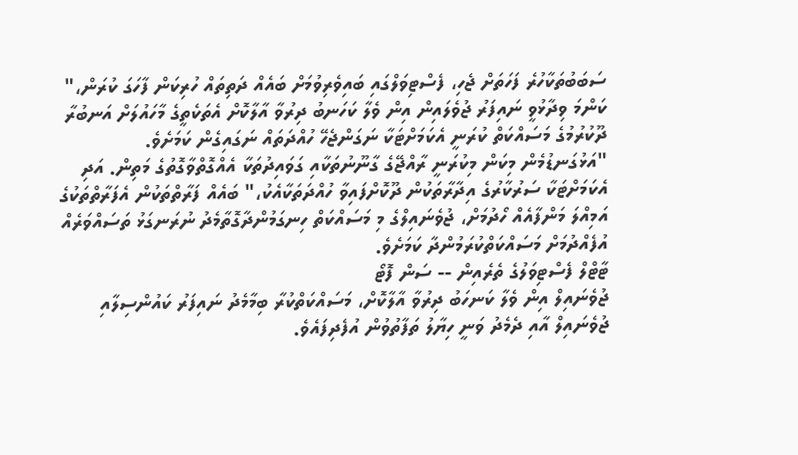ސަބަބުތަކާހުރެ ފަހަތަށް ޖެހި، ފެސްޓިވަލްގައި ބައިވެރިވުމަށް ބައެއް ދަތިތައް ހުރިކަން ފާހަގަ ކުރަން،" ކަންމަ ވިދާޅުވީ ނައިފަރު ޖުވެލައިން އިން ވެލާ ކަހަނބު ދިރުވާ އާލާކޮށް އެތަކެތީގެ މާހައުލަށް އަނބުރާ ދޫކުރުމުގެ މަސައްކަތް ކުރަނީ އެކަމަށްޓަކާ ނަގަންޖެހޭ ހުއްދަތައް ނަގައިގެން ކަމަށެވެ.
"އަޅުގަނޑުމެން މިކަން މިކުރަނީ ރާއްޖޭގެ ގާނޫނުތަކާއި ގަވައިދުތަކާ އެއްގޮތްވާގޮތުގެ މަތިން. އަދި އެކަމަށްޓަކާ ސަރުކާރުގެ އިދާރާތަކުން ދޫކޮށްފައިވާ ހުއްދަތަކާއެކު،" ބައެއް ފަރާތްތަކުން އެފަރާތްތަކުގެ އަމިއްލަ މަންފާއެއް ހޯދުމަށް، ޖުވެނައިލްގެ މި މަސައްކަތް ހިނގަމުންދާގޮތާމެދު ނުރަނގަޅު ތަސައްވަރެއް އުފެއްދުމަށް މަސައްކަތްކުރަމުންދާ ކަމަށެވެ.
ޓާޓްލް ފެސްޓިވަލުގެ ތެރެއިން -- ސަން ފޮޓޯ
ޖުވެނައިލް އިން ވެލާ ކަނހަބު ދިރުވާ އާލާކޮށް، މަސައްކަތްކުރާ ބިމާމެދު ނައިފަރު ކައުންސިލާއި ޖުވެނައިލް އާއި ދެމެދު ވަނީ ހިޔާލު ތަފާތުވުން އުފެދިފައެވެ.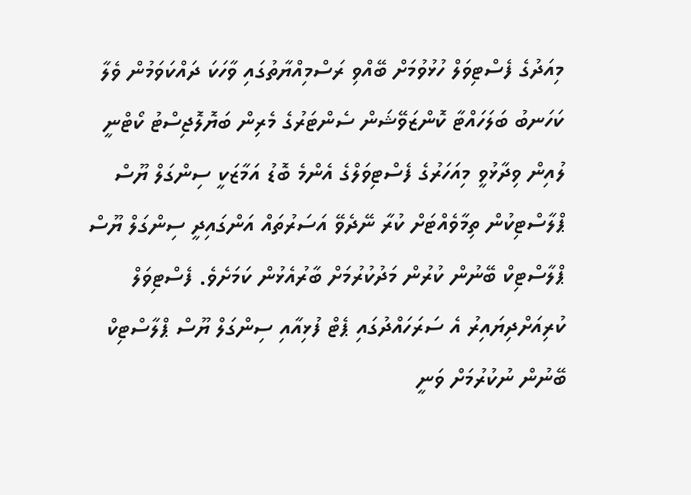މިއަދުގެ ފެސްޓިވަލް ހުޅުވުމަށް ބޭއްވި ރަސްމިއްޔާތުގައި ވާހަކަ ދައްކަވަމުން ވެލާ ކަހަނބު ބަލަހައްޓާ ކޮންޒަވޭޝަން ސެންޓަރުގެ މެރިން ބަޔޮލޮޖިސްޓު ކޯޓްނީ ލުއިން ވިދާޅުވީ މިއަހަރުގެ ފެސްޓިވަލްގެ އެންމެ ބޮޑު އަމާޒަކީ ސިންގަލް ޔޫސް ޕްލާސްޓިކުން ތިމާވެއްޓަށް ކުރާ ނޭދެވޭ އަސަރުތައް އަންގައިދީ ސިންގަލް ޔޫސް ޕްލާސްޓިކް ބޭނުން ކުރުން މަދުކުރުމަށް ބާރުއެޅުން ކަމަށެވެ. ފެސްޓިވަލް ކުރިއަށްދިޔައިރު އެ ސަރަހައްދުގައި ޕެޓް ފުޅިއާއި ސިންގަލް ޔޫސް ޕްލާސްޓިކް ބޭނުން ނުކުރުމަށް ވަނީ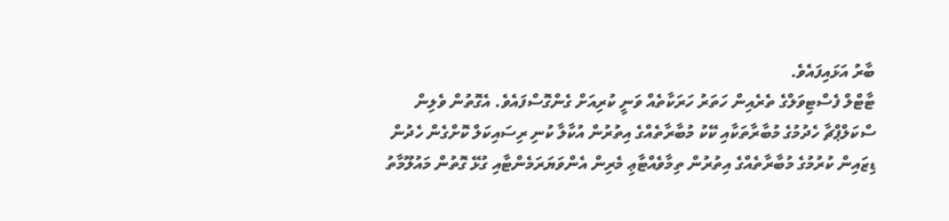ބާރު އަޅައިފައެވެ.
ޓާޓްލް ފެސްޓިވަލްގެ ތެރެއިން ހަތަރު ހަރަކާތެއް ވަނީ ކުރިއަށް ގެންގޮސްފައެވެ. އެގޮތުން ވެލިން ސްކަލްޕްޗާ ހެދުމުގެ މުބާރާތަކާއި ކޭކު މުބާރާތެއްގެ އިތުރުން އުކާލާ ކުނި ރިސައިކަލް ކޮށްގެން ހެދުން ޑިޒައިން ކުރުމުގެ މުބާރާތެއްގެ އިތުރުން ތިމާވެއްޓާޢި މެރިން އެންވަޔަރަމެންޓާއި ގުޅޭ ގޮތުން މައުލޫމާތު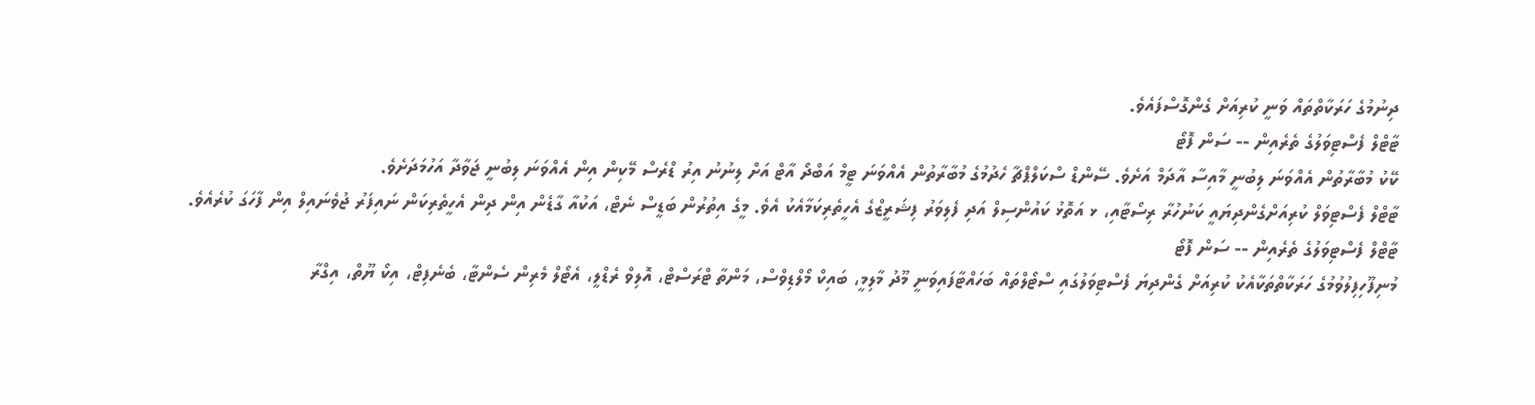ދިނުމުގެ ހަރަކާތްތައް ވަނީ ކުރިއަށް ގެންގޮސްފައެވެ.
ޓާޓްލް ފެސްޓިވަލުގެ ތެރެއިން -- ސަން ފޮޓޯ
ކޭކު މުބާރާތުން އެއްވަނަ ލިބުނީ މާއިސާ އާދަމް އަށެވެ. ސޭންޑް ސްކަލްޕްޗާ ހެދުމުގެ މުބާރާތުން އެއްވަނަ ޓީމް އަބްދޯ އާޓް އަށް ލިނުނު އިރު ޑްރެސް މޭކިން އިން އެއްވަނަ ލިބުނީ ޖަވާދާ އަހުމަދަށެވެ.
ޓާޓްލް ފެސްޓިވަލް ކުރިއަށްގެންދިޔައީ ކަނުހުރާ ރިސޯޓާއި، ޅ އަތޮޅު ކައުންސިލް އަދި ފެލިވަރު ފިޝަރީޒްގެ އެހީތެރިކަމާއެކު އެވެ. މީގެ އިތުރުން ބަޑީސް ނެޓް، އަކުއާ ގާޑެން އިން ދިން އެހީތެރިކަން ނައިފަރު ޖުވެނައިލް އިން ފާހަގަ ކުރެއެވެ.
ޓާޓްލް ފެސްޓިވަލުގެ ތެރެއިން -- ސަން ފޮޓޯ
މުނިފޫހިފިލުވުމުގެ ހަރަކާތްތަކާއެކު ކުރިއަށް ގެންދިޔަ ފެސްޓިވަލުގައި ސްޓޯލްތައް ބަހައްޓާފައިވަނީ މޫދު މާލިމީ، ބައިކް މޯލްޑިވްސް، މަންތާ ޓްރަސްޓް، އޮލިވް ރެޑްލީ، އެޓޯލް މެރިން ސެންޓާ، ބެނެފިޓް، އިކޯ ޔޫތް، އިގްރާ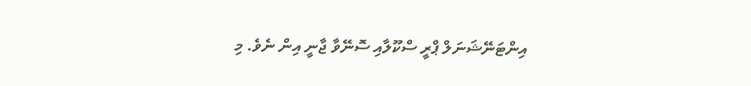އިންޓަނޭޝަނަލް ޕްރީ ސްކޫލާއި ސޮނޭވާ ޖާނީ އިން ނެވެ. މި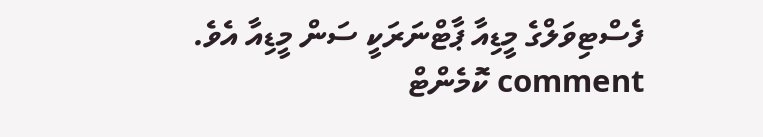ފެސްޓިވަލްގެ މީޑިއާ ޕާޓްނަރަކީ ސަން މީޑިއާ އެވެ.
comment ކޮމެންޓް